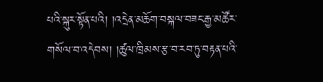པའི་སྐུར་སྟོན་པའི། །འདྲེན་མཆོག་བསྐལ་བཟང་རྒྱ་མཚོར་གསོལ་བ་འདེབས། །ཚུལ་ཁྲིམས་རྩ་བ་རབ་ཏུ་བརྟན་པའི་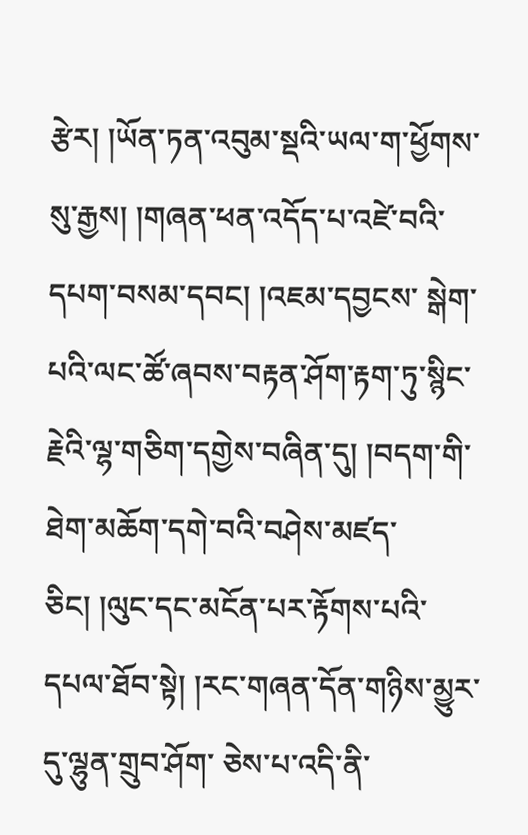རྩེར། །ཡོན་ཏན་འབུམ་སྡའི་ཡལ་ག་ཕྱོགས་སུ་རྒྱས། །གཞན་ཕན་འདོད་པ་འཛེ་བའི་དཔག་བསམ་དབང། །འཇམ་དབྱངས་ སྒེག་པའི་ལང་ཚོ་ཞབས་བརྟན་ཤོག་རྟག་ཏུ་སྙིང་རྗེའི་ལྷ་གཅིག་དགྱེས་བཞིན་དུ། །བདག་གི་ཐེག་མཆོག་དགེ་བའི་བཤེས་མཛད་ཅིང། །ལུང་དང་མངོན་པར་རྟོགས་པའི་དཔལ་ཐོབ་སྟེ། །རང་གཞན་དོན་གཉིས་མྱུར་དུ་ལྷུན་གྲུབ་ཤོག་ ཅེས་པ་འདི་ནི་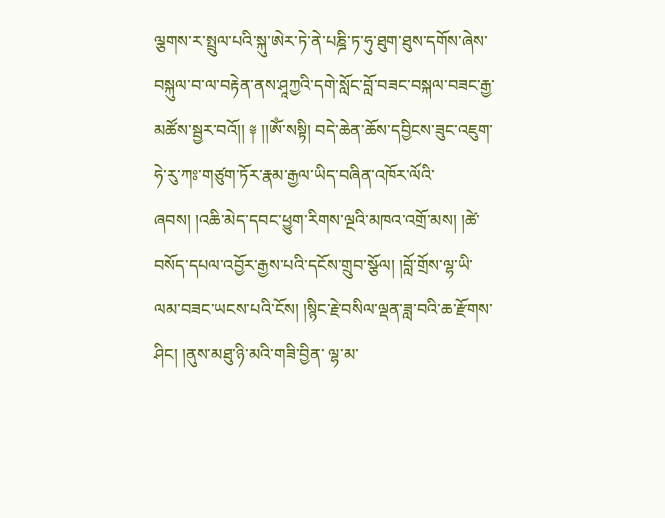ལྕགས་ར་སྤྲུལ་པའི་སྐུ་ཨེར་ཏེ་ནེ་པཎྜི་ཏ་ཧུ་ཐུག་ཐུས་དགོས་ཞེས་བསྐུལ་བ་ལ་བརྟེན་ནས་ཤཱཀྱའི་དགེ་སློང་བློ་བཟང་བསྐལ་བཟང་རྒྱ་མཚོས་སྦྱར་བའོ།། ༈ །།ཨོཾ་སསྟི། བདེ་ཆེན་ཆོས་དབྱིངས་ཟུང་འཇུག་ཧེ་རུ་ཀཿ་གཙུག་ཏོར་རྣམ་རྒྱལ་ཡིད་བཞིན་འཁོར་ལོའི་ ཞབས། །འཆི་མེད་དབང་ཕྱུག་རིགས་ལྔའི་མཁའ་འགྲོ་མས། །ཚེ་བསོད་དཔལ་འབྱོར་རྒྱས་པའི་དངོས་གྲུབ་སྩོལ། །བློ་གྲོས་ལྷ་ཡི་ལམ་བཟང་ཡངས་པའི་ངོས། །སྙིང་རྗེ་བསིལ་ལྡན་ཟླ་བའི་ཆ་རྫོགས་ཤིང། །ནུས་མཐུ་ཉི་མའི་གཟི་བྱིན་ ལྷ་མ་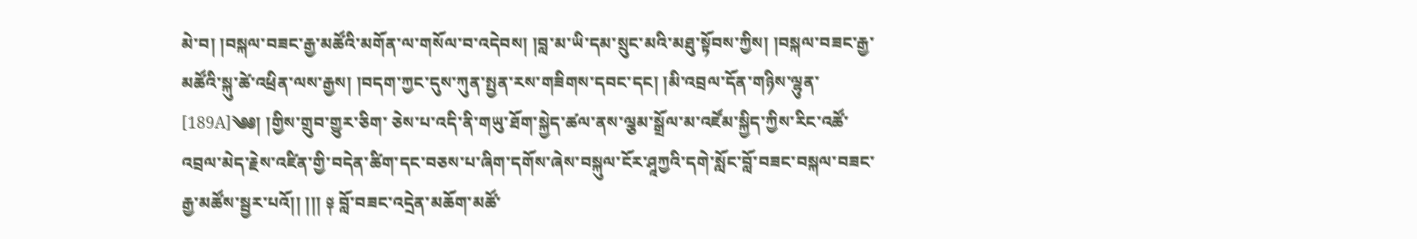མེ་བ། །བསྐལ་བཟང་རྒྱ་མཚོའི་མགོན་ལ་གསོལ་བ་འདེབས། །བླ་མ་ཡི་དམ་སྲུང་མའི་མཐུ་སྟོབས་ཀྱིས། །བསྐལ་བཟང་རྒྱ་མཚོའི་སྐུ་ཚེ་འཕྲིན་ལས་རྒྱས། །བདག་ཀྱང་དུས་ཀུན་སྤྱན་རས་གཟིགས་དབང་དང། །མི་འབྲལ་དོན་གཉིས་ལྷུན་ [189A]༄༅། །གྱིས་གྲུབ་གྱུར་ཅིག་ ཅེས་པ་འདི་ནི་གཡུ་ཐོག་སྐྱེད་ཚལ་ནས་ལྕམ་སྒྲོལ་མ་འཛོམ་སྐྱིད་ཀྱིས་རིང་འཚོ་འབྲལ་མེད་རྗེས་འཛིན་གྱི་བདེན་ཚིག་དང་བཅས་པ་ཞིག་དགོས་ཞེས་བསྐུལ་ངོར་ཤཱཀྱའི་དགེ་སློང་བློ་བཟང་བསྐལ་བཟང་རྒྱ་མཚོས་སྦྱར་པའོ།། །།། ༈ བློ་བཟང་འདྲེན་མཆོག་མཚོ་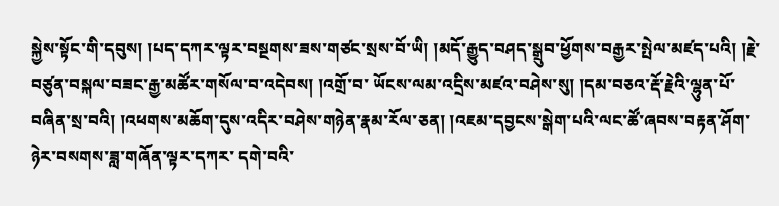སྐྱེས་སྟོང་གི་དབུས། །པད་དཀར་ལྟར་བསྔགས་ཟས་གཙང་སྲས་བོ་ཡི། །མདོ་རྒྱུད་བཤད་སྒྲུབ་ཕྱོགས་བརྒྱར་སྤེལ་མཛད་པའི། །རྗེ་བཙུན་བསྐལ་བཟང་རྒྱ་མཚོར་གསོལ་བ་འདེབས། །འགྲོ་བ་ ཡོངས་ལམ་འདྲིས་མཛའ་བཤེས་སུ། །དམ་བཅའ་རྡོ་རྗེའི་ལྷུན་པོ་བཞིན་སྲ་བའི། །འཕགས་མཆོག་དུས་འདིར་བཤེས་གཉེན་རྣམ་རོལ་ཅན། །འཇམ་དབྱངས་སྒེག་པའི་ལང་ཚོ་ཞབས་བརྟན་ཤོག་ཉེར་བསགས་ཟླ་གཞོན་ལྟར་དཀར་ དགེ་བའི་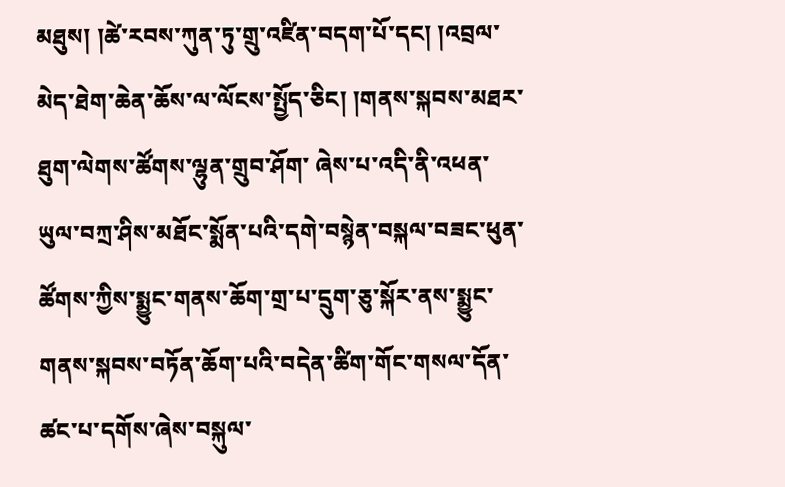མཐུས། །ཚེ་རབས་ཀུན་ཏུ་གྲུ་འཛིན་བདག་པོ་དང། །འབྲལ་མེད་ཐེག་ཆེན་ཆོས་ལ་ལོངས་སྤྱོད་ཅིང། །གནས་སྐབས་མཐར་ཐུག་ལེགས་ཚོགས་ལྷུན་གྲུབ་ཤོག་ ཞེས་པ་འདི་ནི་འཕན་ཡུལ་བཀྲ་ཤིས་མཐོང་སྨོན་པའི་དགེ་བསྙེན་བསྐལ་བཟང་ཕུན་ ཚོགས་ཀྱིས་སྨྱུང་གནས་ཆོག་གྲ་པ་དྲུག་ཅུ་སྐོར་ནས་སྨྱུང་གནས་སྐབས་བཏོན་ཆོག་པའི་བདེན་ཚིག་གོང་གསལ་དོན་ཚང་པ་དགོས་ཞེས་བསྐུལ་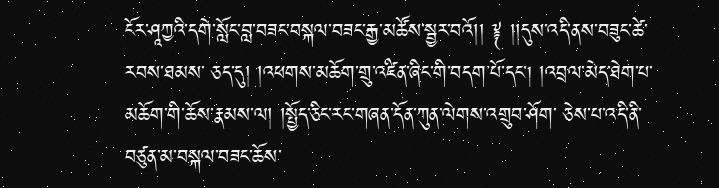ངོར་ཤཱཀྱའི་དགེ་སློང་བླ་བཟང་བསྐལ་བཟང་རྒྱ་མཚོས་སྦྱར་བའོ།། ༈ །།དུས་འདི་ནས་བཟུང་ཚེ་རབས་ཐམས་ ཅད་དུ། །འཕགས་མཆོག་གྲུ་འཛིན་ཞིང་གི་བདག་པོ་དང། །འབྲལ་མེད་ཐེག་པ་མཆོག་གི་ཆོས་རྣམས་ལ། །སྤྱོད་ཅིང་རང་གཞན་དོན་ཀུན་ལེགས་འགྲུབ་ཤོག་ ཅེས་པ་འདི་ནི་བཙུན་མ་བསྐལ་བཟང་ཆོས་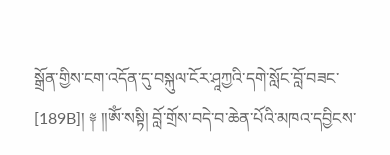སྒྲོན་གྱིས་ངག་འདོན་དུ་བསྐུལ་ངོར་ཤཱཀྱའི་དགེ་སློང་བློ་བཟང་ [189B]། ༈ །།ཨོཾ་སསྟི། བློ་གྲོས་བདེ་བ་ཆེན་པོའི་མཁའ་དབྱིངས་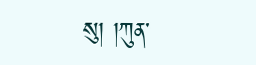སུ། །ཀུན་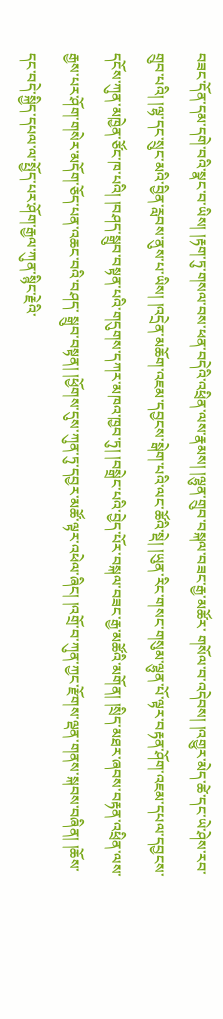བཟང་དོན་དམ་དགེ་བའི་སྣང་བ་ཡིས། །རྟག་ཏུ་གསལ་བས་ཕན་བདེའི་འཕྲིན་ལས་རྣམས། །ལྷུན་གྲུབ་བསྐལ་བཟང་རྒྱ་མཚོར་ གསོལ་བ་འདེབས། །འགྱུར་མེད་ཚེ་དང་ཡེ་ཤེས་རབ་གྲུབ་པའི། །ལྷ་དང་སྲུང་མའི་བྱིན་རླབས་ནུས་པ་ཡིས། །འདྲེན་མཆོག་འཇམ་དབྱངས་སྒེག་པའི་ལང་ཚོའི་སྡེ། །ཡུན་རིང་གསང་གསུམ་ལྷུན་པོ་ལྟར་བརྟན་ཤོག་འཇམ་དཔལ་དབྱངས་ དངོས་ཀུན་མཁྱེན་ཙོང་ཁ་པའི། །བཤད་སྒྲུབ་བསྟན་པའི་གདུགས་དཀར་མཁའ་ཁྱབ་ཏུ། །བསྒྲེང་པའི་བྱེད་པོར་བསྐལ་བཟང་རྒྱ་མཚོའི་མགོན། །སྲིད་མཐར་ཞབས་བརྟན་འཕྲིན་ལས་རྒྱས་པར་ཤོག་གསེར་མདོག་ཅོད་པན་འཆང་བའི་བཤད་ སྒྲུབ་བསྟན། །ཕྱོགས་དུས་ཀུན་ཏུ་དབྱར་མཚོ་ལྟར་འཕེལ་ཞིང། །འགྲོ་བ་ཀུན་ཀྱང་རྫོགས་ལྡན་གནས་སྐབས་བཞིན། །ཆོས་དང་བདེ་སྐྱིད་དཔལ་ལ་སྤྱོད་པར་ཤོག་རྒྱལ་ཀུན་སྙིང་རྗེའི་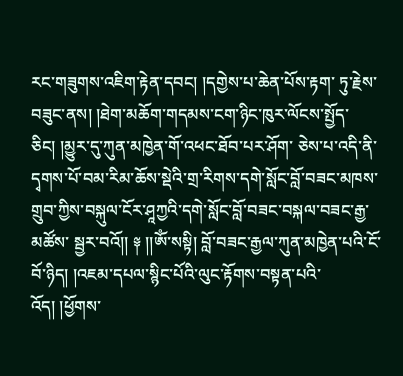རང་གཟུགས་འཇིག་རྟེན་དབང། །དགྱེས་པ་ཆེན་པོས་རྟག་ ཏུ་རྗེས་བཟུང་ནས། །ཐེག་མཆོག་གདམས་ངག་ཉིང་ཁུར་ལོངས་སྤྱོད་ཅིང། །མྱུར་དུ་ཀུན་མཁྱེན་གོ་འཕང་ཐོབ་པར་ཤོག་ ཅེས་པ་འདི་ནི་དྭགས་པོ་བམ་རིམ་ཆོས་སྡེའི་གྲ་རིགས་དགེ་སློང་བློ་བཟང་མཁས་གྲུབ་ཀྱིས་བསྐུལ་ངོར་ཤཱཀྱའི་དགེ་སློང་བློ་བཟང་བསྐལ་བཟང་རྒྱ་མཚོས་ སྦྱར་བའོ།། ༈ །།ཨོཾ་སསྟི། བློ་བཟང་རྒྱལ་ཀུན་མཁྱེན་པའི་ངོ་བོ་ཉིད། །འཇམ་དཔལ་སྙིང་པོའི་ལུང་རྟོགས་བསྟན་པའི་འོད། །ཕྱོགས་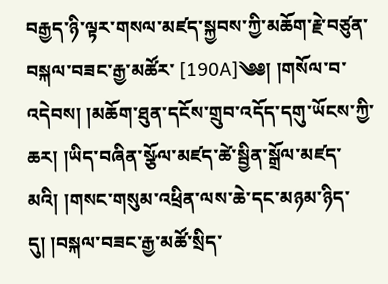བརྒྱད་ཉི་ལྟར་གསལ་མཛད་སྐྱབས་ཀྱི་མཆོག་རྗེ་བཙུན་བསྐལ་བཟང་རྒྱ་མཚོར་ [190A]༄༅། །གསོལ་བ་འདེབས། །མཆོག་ཐུན་དངོས་གྲུབ་འདོད་དགུ་ཡོངས་ཀྱི་ཆར། །ཡིད་བཞིན་སྩོལ་མཛད་ཚེ་སྦྱིན་སྒྲོལ་མཛད་མའི། །གསང་གསུམ་འཕྲིན་ལས་ཆེ་དང་མཉམ་ཉིད་དུ། །བསྐལ་བཟང་རྒྱ་མཚོ་སྲིད་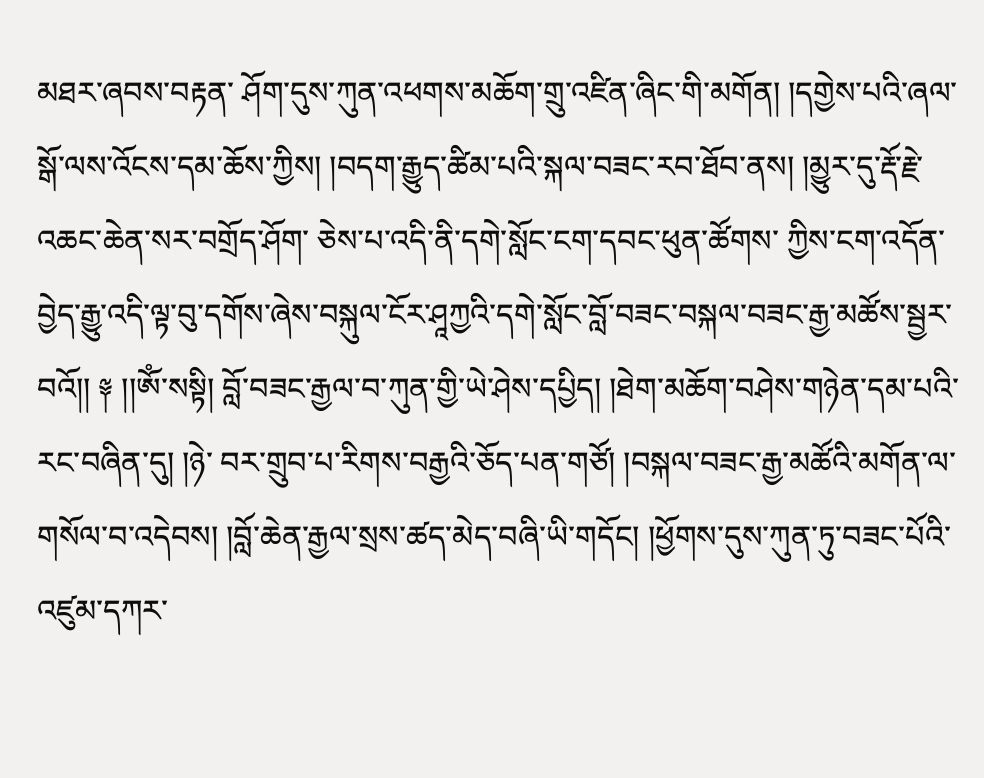མཐར་ཞབས་བརྟན་ ཤོག་དུས་ཀུན་འཕགས་མཆོག་གྲུ་འཛིན་ཞིང་གི་མགོན། །དགྱེས་པའི་ཞལ་སྒོ་ལས་འོངས་དམ་ཆོས་ཀྱིས། །བདག་རྒྱུད་ཚིམ་པའི་སྐལ་བཟང་རབ་ཐོབ་ནས། །མྱུར་དུ་རྡོ་རྗེ་འཆང་ཆེན་སར་བགྲོད་ཤོག་ ཅེས་པ་འདི་ནི་དགེ་སློང་ངག་དབང་ཕུན་ཚོགས་ ཀྱིས་ངག་འདོན་བྱེད་རྒྱུ་འདི་ལྟ་བུ་དགོས་ཞེས་བསྐུལ་ངོར་ཤཱཀྱའི་དགེ་སློང་བློ་བཟང་བསྐལ་བཟང་རྒྱ་མཚོས་སྦྱར་བའོ།། ༈ །།ཨོཾ་སསྟི། བློ་བཟང་རྒྱལ་བ་ཀུན་གྱི་ཡེ་ཤེས་དཔྱིད། །ཐེག་མཆོག་བཤེས་གཉེན་དམ་པའི་རང་བཞིན་དུ། །ཉེ་ བར་གྲུབ་པ་རིགས་བརྒྱའི་ཅོད་པན་གཙོ། །བསྐལ་བཟང་རྒྱ་མཚོའི་མགོན་ལ་གསོལ་བ་འདེབས། །བློ་ཆེན་རྒྱལ་སྲས་ཚད་མེད་བཞི་ཡི་གདོང། །ཕྱོགས་དུས་ཀུན་ཏུ་བཟང་པོའི་འཛུམ་དཀར་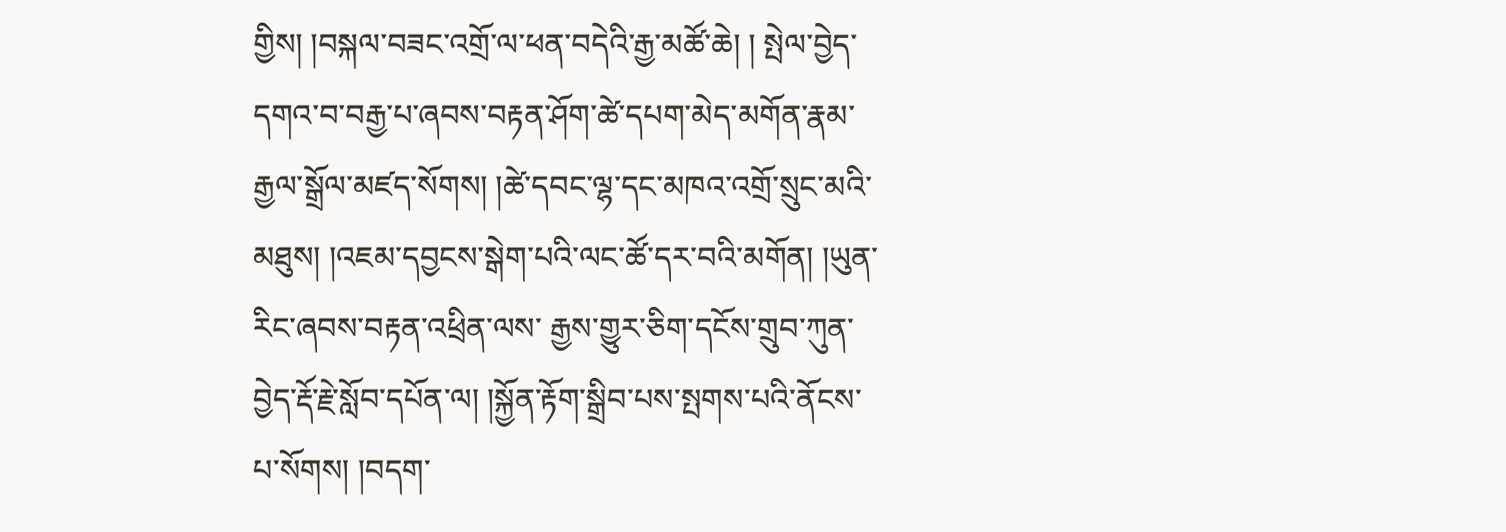གྱིས། །བསྐལ་བཟང་འགྲོ་ལ་ཕན་བདེའི་རྒྱ་མཚོ་ཆེ། ། སྤེལ་བྱེད་དགའ་བ་བརྒྱ་པ་ཞབས་བརྟན་ཤོག་ཚེ་དཔག་མེད་མགོན་རྣམ་རྒྱལ་སྒྲོལ་མཛད་སོགས། །ཚེ་དབང་ལྷ་དང་མཁའ་འགྲོ་སྲུང་མའི་མཐུས། །འཇམ་དབྱངས་སྒེག་པའི་ལང་ཚོ་དར་བའི་མགོན། །ཡུན་རིང་ཞབས་བརྟན་འཕྲིན་ལས་ རྒྱས་གྱུར་ཅིག་དངོས་གྲུབ་ཀུན་བྱེད་རྡོ་རྗེ་སློབ་དཔོན་ལ། །སྐྱོན་རྟོག་སྒྲིབ་པས་སྤགས་པའི་ནོངས་པ་སོགས། །བདག་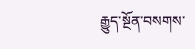རྒྱུད་སྔོན་བསགས་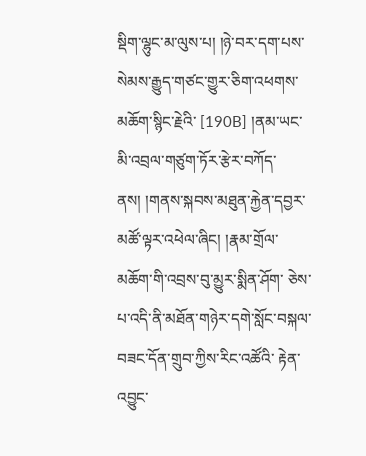སྡིག་ལྷུང་མ་ལུས་པ། །ཉེ་བར་དག་པས་སེམས་རྒྱུད་གཙང་གྱུར་ཅིག་འཕགས་མཆོག་སྙིང་རྗེའི་ [190B] །ནམ་ཡང་མི་འབྲལ་གཙུག་ཏོར་རྩེར་བཀོད་ནས། །གནས་སྐབས་མཐུན་རྐྱེན་དབྱར་མཚོ་ལྟར་འཕེལ་ཞིང། །རྣམ་གྲོལ་མཆོག་གི་འབྲས་བུ་མྱུར་སྨིན་ཤོག་ ཅེས་པ་འདི་ནི་མཐོན་གཉེར་དགེ་སློང་བསྐལ་བཟང་དོན་གྲུབ་ཀྱིས་རིང་འཚོའི་ རྟེན་འབྱུང་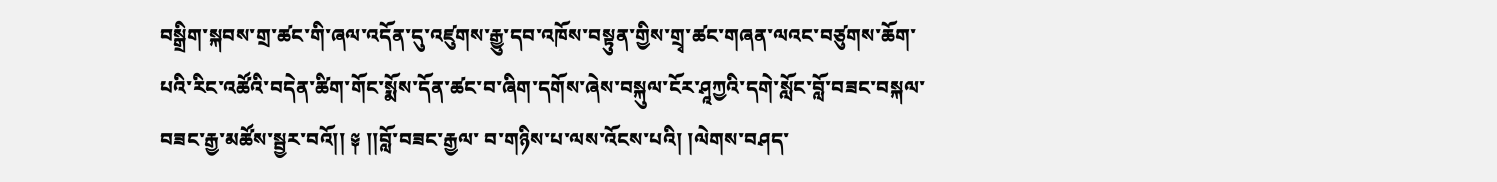བསྒྲིག་སྐབས་གྲ་ཚང་གི་ཞལ་འདོན་དུ་འཛུགས་རྒྱུ་དབ་འཁོས་བསྟུན་གྱིས་གྲྭ་ཚང་གཞན་ལའང་བཙུགས་ཆོག་པའི་རིང་འཚོའི་བདེན་ཚིག་གོང་སྨོས་དོན་ཚང་བ་ཞིག་དགོས་ཞེས་བསྐུལ་ངོར་ཤཱཀྱའི་དགེ་སློང་བློ་བཟང་བསྐལ་བཟང་རྒྱ་མཚོས་སྦྱར་བའོ།། ༈ །།བློ་བཟང་རྒྱལ་ བ་གཉིས་པ་ལས་འོངས་པའི། །ལེགས་བཤད་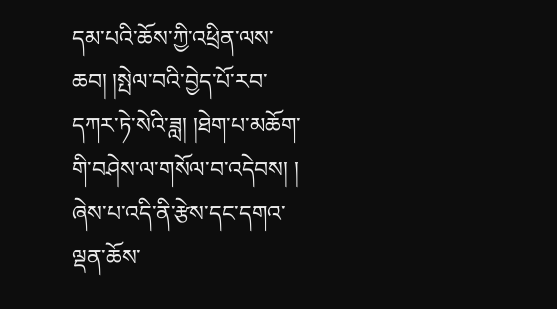དམ་པའི་ཆོས་ཀྱི་འཕྲིན་ལས་ཆབ། །སྤེལ་བའི་བྱེད་པོ་རབ་དཀར་ཏེ་སེའི་ཟླ། །ཐེག་པ་མཆོག་གི་བཤེས་ལ་གསོལ་བ་འདེབས། ། ཞེས་པ་འདི་ནི་རྩེས་དང་དགའ་ལྡན་ཆོས་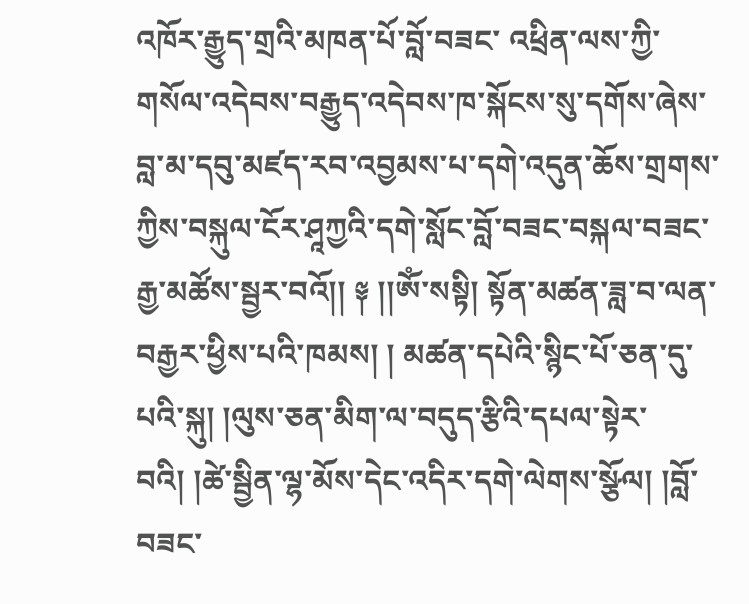འཁོར་རྒྱུད་གྲའི་མཁན་པོ་བློ་བཟང་ འཕྲིན་ལས་ཀྱི་གསོལ་འདེབས་བརྒྱུད་འདེབས་ཁ་སྐོངས་སུ་དགོས་ཞེས་བླ་མ་དབུ་མཛད་རབ་འབྱམས་པ་དགེ་འདུན་ཆོས་གྲགས་ཀྱིས་བསྐུལ་ངོར་ཤཱཀྱའི་དགེ་སློང་བློ་བཟང་བསྐལ་བཟང་རྒྱ་མཚོས་སྦྱར་བའོ།། ༈ །།ཨོཾ་སསྟི། སྟོན་མཚན་ཟླ་བ་ལན་བརྒྱར་ཕྱིས་པའི་ཁམས། ། མཚན་དཔེའི་སྙིང་པོ་ཅན་དུ་པའི་སྐུ། །ལུས་ཅན་མིག་ལ་བདུད་རྩིའི་དཔལ་སྟེར་བའི། །ཚེ་སྦྱིན་ལྷ་མོས་དེང་འདིར་དགེ་ལེགས་སྩོལ། །བློ་བཟང་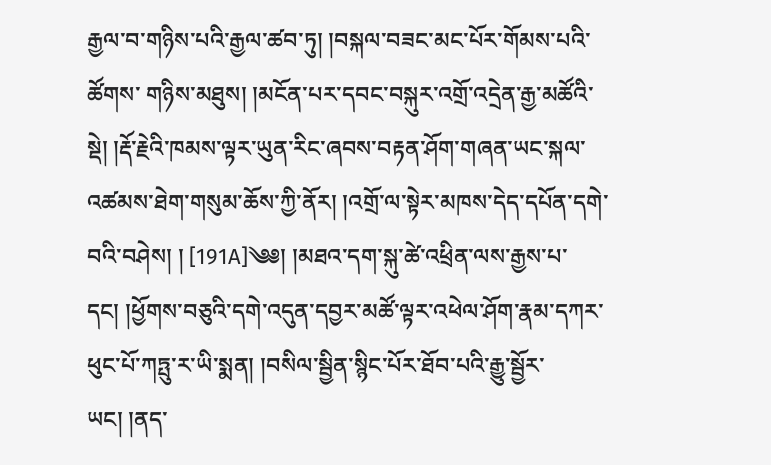རྒྱལ་བ་གཉིས་པའི་རྒྱལ་ཚབ་ཏུ། །བསྐལ་བཟང་མང་པོར་གོམས་པའི་ཚོགས་ གཉིས་མཐུས། །མངོན་པར་དབང་བསྐུར་འགྲོ་འདྲེན་རྒྱ་མཚོའི་སྡེ། །རྡོ་རྗེའི་ཁམས་ལྟར་ཡུན་རིང་ཞབས་བརྟན་ཤོག་གཞན་ཡང་སྐལ་འཚམས་ཐེག་གསུམ་ཆོས་ཀྱི་ནོར། །འགྲོ་ལ་སྟེར་མཁས་དེད་དཔོན་དགེ་བའི་བཤེས། ། [191A]༄༅། །མཐའ་དག་སྐུ་ཚེ་འཕྲིན་ལས་རྒྱས་པ་དང། །ཕྱོགས་བཅུའི་དགེ་འདུན་དབྱར་མཚོ་ལྟར་འཕེལ་ཤོག་རྣམ་དཀར་ཕུང་པོ་ཀཏྤུ་ར་ཡི་སྨན། །བསིལ་སྦྱིན་སྙིང་པོར་ཐོབ་པའི་རྒྱུ་སྦྱོར་ཡང། །ནད་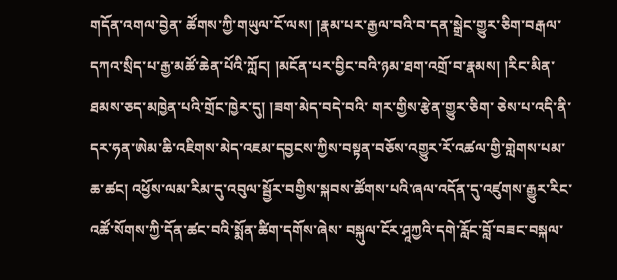གདོན་འགལ་བྱེན་ ཚོགས་ཀྱི་གཡུལ་ངོ་ལས། །རྣམ་པར་རྒྱལ་བའི་བ་དན་སྒྲེང་གྱུར་ཅིག་བརྒལ་དཀའ་སྲིད་པ་རྒྱ་མཚོ་ཆེན་པོའི་ཀློང། །མངོན་པར་བྱིང་བའི་ཉམ་ཐག་འགྲོ་བ་རྣམས། །རིང་མིན་ཐམས་ཅད་མཁྱེན་པའི་གྲོང་ཁྱེར་དུ། །ཟག་མེད་བདེ་བའི་ གར་གྱིས་རྩེན་གྱུར་ཅིག་ ཅེས་པ་འདི་ནི་དར་ཧན་ཨེམ་ཆི་འཇིགས་མེད་འཇམ་དབྱངས་ཀྱིས་བསྟན་བཅོས་འགྱུར་རོ་འཚལ་གྱི་གླེགས་པམ་ཆ་ཚང། འཕྱོས་ལམ་རིམ་དུ་འབུལ་སྦྱོར་བགྱིས་སྐབས་ཚོགས་པའི་ཞལ་འདོན་དུ་འཛུགས་རྒྱུར་རིང་འཚོ་སོགས་ཀྱི་དོན་ཚང་བའི་སྨོན་ཚིག་དགོས་ཞེས་ བསྐུལ་ངོར་ཤཱཀྱའི་དགེ་རློང་བློ་བཟང་བསྐལ་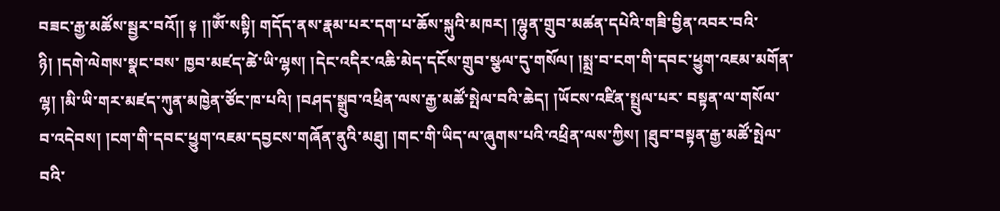བཟང་རྒྱ་མཚོས་སྦྱར་བའོ།། ༈ །།ཨོཾ་སསྟི། གདོད་ནས་རྣམ་པར་དག་པ་ཆོས་སྐུའི་མཁར། །ལྷུན་གྲུབ་མཚན་དཔེའི་གཟི་བྱིན་འབར་བའི་ཉི། །དགེ་ལེགས་སྣང་བས་ ཁྱབ་མཛད་ཚེ་ཡི་ལྷས། །དེང་འདིར་འཆི་མེད་དངོས་གྲུབ་སྩལ་དུ་གསོལ། །སྨྲ་བ་ངག་གི་དབང་ཕྱུག་འཇམ་མགོན་ལྷ། །མི་ཡི་གར་མཛད་ཀུན་མཁྱེན་ཙོང་ཁ་པའི། །བཤད་སྒྲུབ་འཕྲིན་ལས་རྒྱ་མཚོ་སྤེལ་བའི་ཆེད། །ཡོངས་འཛིན་སྤྲུལ་པར་ བསྟན་ལ་གསོལ་བ་འདེབས། །ངག་གི་དབང་ཕྱུག་འཇམ་དབྱངས་གཞོན་ནུའི་མཐུ། །གང་གི་ཡིད་ལ་ཞུགས་པའི་འཕྲིན་ལས་ཀྱིས། །ཐུབ་བསྟན་རྒྱ་མཚོ་སྤེལ་བའི་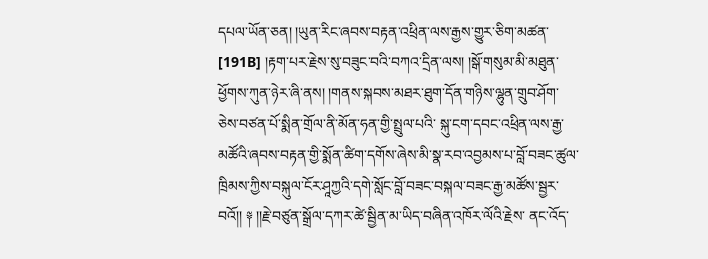དཔལ་ཡོན་ཅན། །ཡུན་རིང་ཞབས་བརྟན་འཕྲིན་ལས་རྒྱས་གྱུར་ཅིག་མཚན་ [191B] །རྟག་པར་རྗེས་སུ་བཟུང་བའི་བཀའ་དྲིན་ལས། །སྒོ་གསུམ་མི་མཐུན་ཕྱོགས་ཀུན་ཉེར་ཞི་ནས། །གནས་སྐབས་མཐར་ཐུག་དོན་གཉིས་ལྷུན་གྲུབ་ཤོག་ ཅེས་བཙན་པོ་སྨིན་གྲོལ་ནི་མོན་ཧན་གྱི་སྤྲུལ་པའི་ སྐུ་ངག་དབང་འཕྲིན་ལས་རྒྱ་མཚོའི་ཞབས་བརྟན་གྱི་སྨོན་ཚིག་དགོས་ཞེས་མི་སྣ་རབ་འབྱམས་པ་བློ་བཟང་ཚུལ་ཁྲིམས་ཀྱིས་བསྐུལ་ངོར་ཤཱཀྱའི་དགེ་སློང་བློ་བཟང་བསྐལ་བཟང་རྒྱ་མཚོས་སྦྱར་བའོ།། ༈ །།རྗེ་བཙུན་སྒྲོལ་དཀར་ཚེ་སྦྱིན་མ་ཡིད་བཞིན་འཁོར་ལོའི་རྗེས་ ནང་འོད་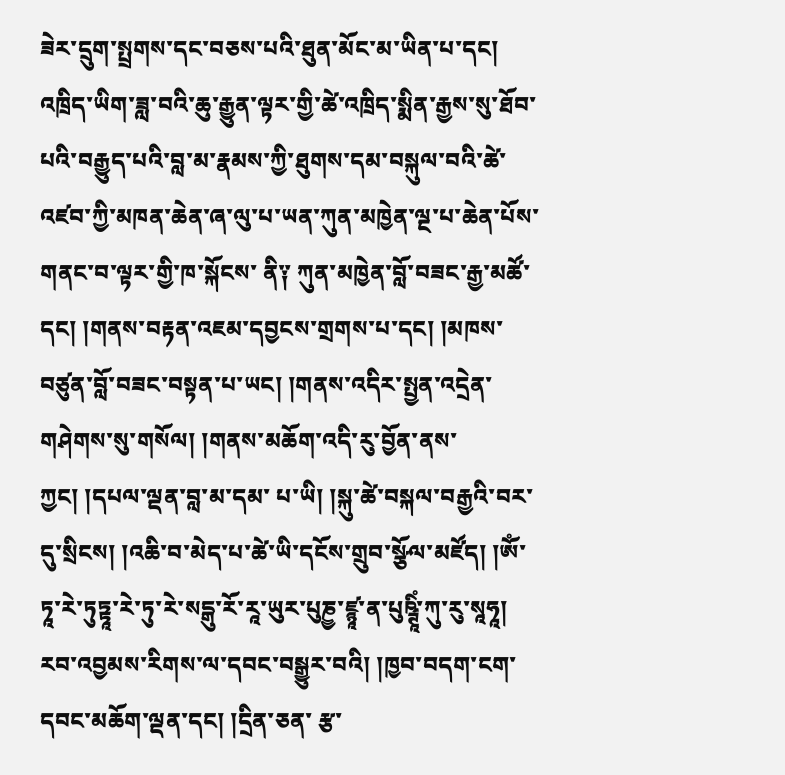ཟེར་དྲུག་སྤྲགས་དང་བཅས་པའི་ཐུན་མོང་མ་ཡིན་པ་དང། འཁྲིད་ཡིག་ཟླ་བའི་ཆུ་རྒྱུན་ལྟར་གྱི་ཚེ་འཁྲིད་སྨིན་རྒྱས་སུ་ཐོབ་པའི་བརྒྱུད་པའི་བླ་མ་རྣམས་ཀྱི་ཐུགས་དམ་བསྐུལ་བའི་ཚེ་འཛབ་ཀྱི་མཁན་ཆེན་ཞ་ལུ་པ་ཡན་ཀུན་མཁྱེན་ལྔ་པ་ཆེན་པོས་གནང་བ་ལྟར་གྱི་ཁ་སྐོངས་ ནི༑ ཀུན་མཁྱེན་བློ་བཟང་རྒྱ་མཚོ་དང། །གནས་བརྟན་འཇམ་དབྱངས་གྲགས་པ་དང། །མཁས་བཙུན་བློ་བཟང་བསྟན་པ་ཡང། །གནས་འདིར་སྤྱན་འདྲེན་གཤེགས་སུ་གསོལ། །གནས་མཆོག་འདི་རུ་བྱོན་ནས་ཀྱང། །དཔལ་ལྡན་བླ་མ་དམ་ པ་ཡི། །སྐུ་ཚེ་བསྐལ་བརྒྱའི་བར་དུ་སྲིངས། །འཆི་བ་མེད་པ་ཚེ་ཡི་དངོས་གྲུབ་སྩོལ་མཛོད། །ཨོཾ་ཏཱ་རེ་ཏུཏྟཱ་རེ་ཏུ་རེ་སདྒུ་རོ་རཱ་ཡུར་པུཎྱ་ཛྙཱ་ན་པུཥྚཱིཾ་ཀུ་རུ་སཱཧཱ། རབ་འབྱམས་རིགས་ལ་དབང་བསྒྱུར་བའི། །ཁྱབ་བདག་ངག་དབང་མཆོག་ལྡན་དང། །དྲིན་ཅན་ རྩ་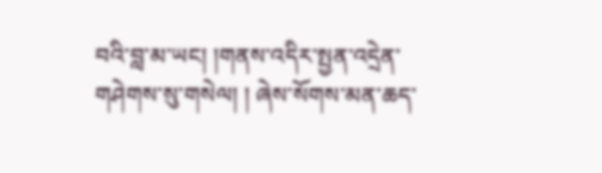བའི་བླ་མ་ཡང། །གནས་འདིར་སྤྱན་འདྲེན་གཤེགས་སུ་གསེལ། ། ཞེས་སོགས་མན་ཆད་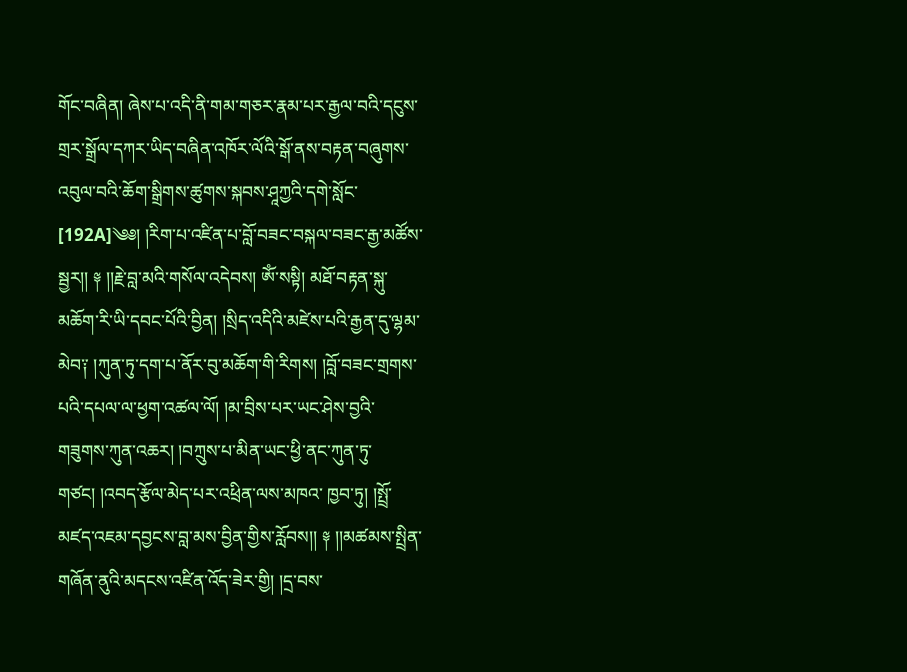གོང་བཞིན། ཞེས་པ་འདི་ནི་གམ་གཅར་རྣམ་པར་རྒྱལ་བའི་དངུས་གྲར་སྒྲོལ་དཀར་ཡིད་བཞིན་འཁོར་ལོའི་སྒོ་ནས་བརྟན་བཞུགས་འབུལ་བའི་ཆོག་སྒྲིགས་ཚུགས་སྐབས་ཤཱཀྱའི་དགེ་སློང་ [192A]༄༅། །རིག་པ་འཛིན་པ་བློ་བཟང་བསྐལ་བཟང་རྒྱ་མཚོས་སྦྱར།། ༈ །།རྗེ་བླ་མའི་གསོལ་འདེབས། ཨོཾ་སསྟི། མཐོ་བརྟན་སྐུ་མཆོག་རི་ཡི་དབང་པོའི་བྱིན། །སྲིད་འདིའི་མཛེས་པའི་རྒྱན་དུ་ལྷམ་ མེབ༑ །ཀུན་ཏུ་དག་པ་ནོར་བུ་མཆོག་གི་རིགས། །བློ་བཟང་གྲགས་པའི་དཔལ་ལ་ཕྱག་འཚལ་ལོ། །མ་བྲིས་པར་ཡང་ཤེས་བྱའི་གཟུགས་ཀུན་འཆར། །བཀྲུས་པ་མིན་ཡང་ཕྱི་ནང་ཀུན་ཏུ་གཙང། །འབད་རྩོལ་མེད་པར་འཕྲིན་ལས་མཁའ་ ཁྱབ་ཏུ། །སྤྲོ་མཛད་འཇམ་དབྱངས་བླ་མས་བྱིན་གྱིས་རློབས།། ༈ །།མཚམས་སྤྲིན་གཞོན་ནུའི་མདངས་འཛིན་འོད་ཟེར་གྱི། །དྲ་བས་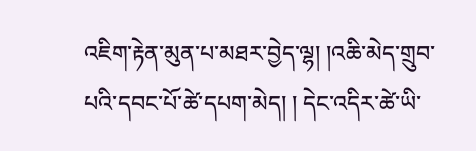འཇིག་རྟེན་མུན་པ་མཐར་བྱེད་ལྷ། །འཆི་མེད་གྲུབ་པའི་དབང་པོ་ཚེ་དཔག་མེད། ། དེང་འདིར་ཚེ་ཡི་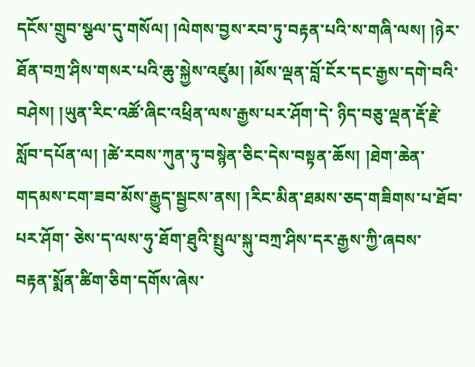དངོས་གྲུབ་སྩལ་དུ་གསོལ། །ལེགས་བྱས་རབ་ཏུ་བརྟན་པའི་ས་གཞི་ལས། །ཉེར་ཐོན་བཀྲ་ཤིས་གསར་པའི་ཆུ་སྐྱེས་འཛུམ། །མོས་ལྡན་བློ་ངོར་དང་རྒྱས་དགེ་བའི་བཤེས། །ཡུན་རིང་འཚོ་ཞིང་འཕྲིན་ལས་རྒྱས་པར་ཤོག་དེ་ ཉིད་བཅུ་ལྡན་རྡོ་རྗེ་སློབ་དཔོན་ལ། །ཚེ་རབས་ཀུན་ཏུ་བསྙེན་ཅིང་དེས་བསྟན་ཆོས། །ཐེག་ཆེན་གདམས་ངག་ཟབ་མོས་རྒྱུད་སྦྱངས་ནས། །རིང་མིན་ཐམས་ཅད་གཟིགས་པ་ཐོབ་པར་ཤོག་ ཅེས་ད་ལས་ཧུ་ཐོག་ཐུའི་སྤྲུལ་སྐུ་བཀྲ་ཤིས་དར་རྒྱས་ཀྱི་ཞབས་ བརྟན་སྨོན་ཚིག་ཅིག་དགོས་ཞེས་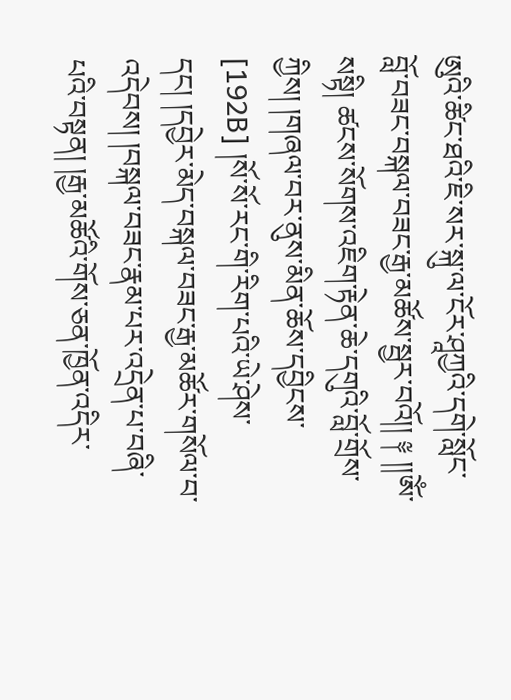ཨུའི་ཚིང་ཐའི་ཇི་སར་སྐུ་ལ་ངོར་ཤཱཀྱའི་དགེ་སློང་བློ་བཟང་བསྐལ་བཟང་རྒྱ་མཚོས་སྦྱར་བའོ།། ༈ །།ཨོཾ་སསྟི། ཚངས་སོགས་འཇིག་རྟེན་ཆེ་དགུའི་བློ་གྲོས་ཀྱིས། །གཞལ་བར་ནུས་མིན་ཆོས་དབྱིངས་ [192B] །སོ་སོ་རང་གི་རིག་པའི་ཡེ་ཤེས་དང། །དབྱེར་མེད་བསྐལ་བཟང་རྒྱ་མཚོར་གསོལ་བ་འདེབས། །བསྐལ་བཟང་རྣམ་པར་འདྲེན་པ་བཞི་པའི་བསྟན། །རྒྱ་མཚོའི་གོས་ཅན་ཁྱོན་འདིར་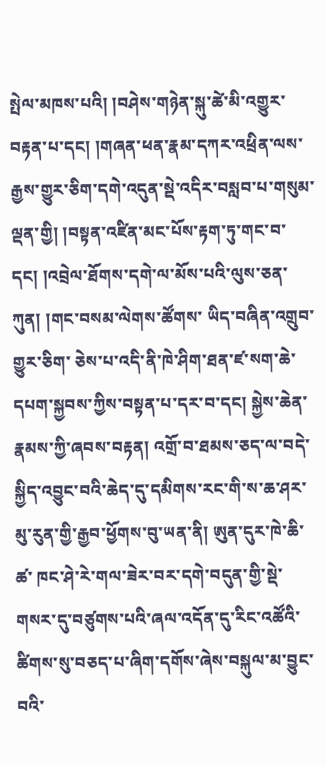སྤེལ་མཁས་པའི། །བཤེས་གཉེན་སྐུ་ཚེ་མི་འགྱུར་ བརྟན་པ་དང། །གཞན་ཕན་རྣམ་དཀར་འཕྲིན་ལས་རྒྱས་གྱུར་ཅིག་དགེ་འདུན་སྡེ་འདིར་བསླབ་པ་གསུམ་ལྡན་གྱི། །བསྟན་འཛིན་མང་པོས་རྟག་ཏུ་གང་བ་དང། །འབྲེལ་ཐོགས་དགེ་ལ་མོས་པའི་ལུས་ཅན་ཀུན། །གང་བསམ་ལེགས་ཚོགས་ ཡིད་བཞིན་འགྲུབ་གྱུར་ཅིག་ ཅེས་པ་འདི་ནི་ཁེ་ཤིག་ཐན་ཛ་སག་ཆེ་དཔག་སྐྱབས་ཀྱིས་བསྟན་པ་དར་བ་དང། སྐྱེས་ཆེན་རྣམས་ཀྱི་ཞབས་བརྟན། འགྲོ་བ་ཐམས་ཅད་ལ་བདེ་སྐྱིད་འབྱུང་བའི་ཆེད་དུ་དམིགས་རང་གི་ས་ཆ་ཤར་མུ་རུན་གྱི་རྒྱབ་ཕྱོགས་བུ་ཡན་ནི། ཨུན་དུར་ཁེ་ཆི་ཚ་ ཁང་ཤེ་རེ་གལ་ཟེར་བར་དགེ་བདུན་གྱི་སྡེ་གསར་དུ་བཙུགས་པའི་ཞལ་འདོན་དུ་རིང་འཚོའི་ཚིགས་སུ་བཅད་པ་ཞིག་དགོས་ཞེས་བསྐུལ་མ་བྱུང་བའི་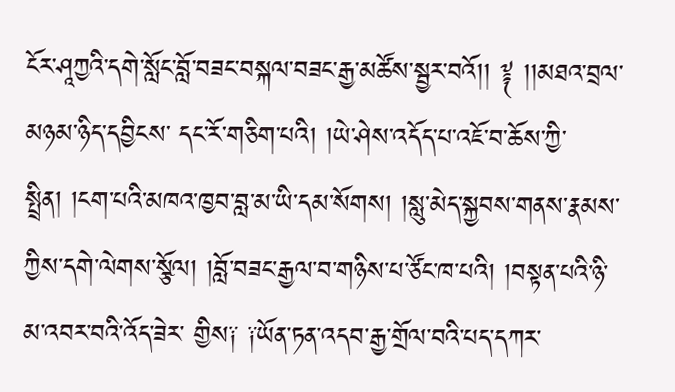ངོར་ཤཱཀྱའི་དགེ་སློང་བློ་བཟང་བསྐལ་བཟང་རྒྱ་མཚོས་སྦྱར་བའོ།། ༈ །།མཐའ་བྲལ་མཉམ་ཉིད་དབྱིངས་ དང་རོ་གཅིག་པའི། །ཡེ་ཤེས་འདོད་པ་འཇོ་བ་ཆོས་ཀྱི་སྤྲིན། །ངག་པའི་མཁའ་ཁྱབ་བླ་མ་ཡི་དམ་སོགས། །སླུ་མེད་སྐྱབས་གནས་རྣམས་ཀྱིས་དགེ་ལེགས་སྩོལ། །བློ་བཟང་རྒྱལ་བ་གཉིས་པ་ཙོང་ཁ་པའི། །བསྟན་པའི་ཉི་མ་འབར་བའི་འོད་ཟེར་ གྱིས༑ ༑ཡོན་ཏན་འདབ་རྒྱ་གྲོལ་བའི་པད་དཀར་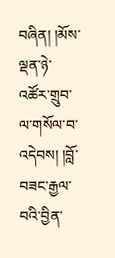བཞིན། །མོས་ལྡན་ཉེ་འཚོར་གྲུབ་ལ་གསོལ་བ་འདེབས། །བློ་བཟང་རྒྱལ་བའི་བྱིན་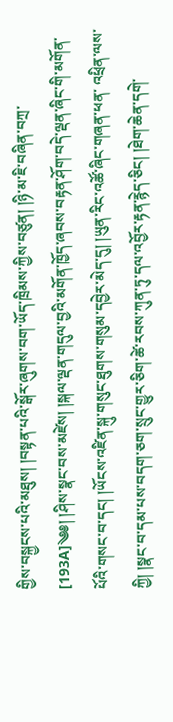གྱིས་བསྐྱངས་པའི་མཐུས། །བསྟན་པའི་སྒོར་ཞུགས་བག་ཡོད་ཁྲིམས་ཀྱིས་བཙུན། །ཉི་མ་ཇི་བཞིན་བཀྲ་ [193A]༄༅། །ཤིས་སྣང་བས་མཛེས། །སྐལ་ལྡན་གདུལ་བྱའི་མགོན་ཁྱོད་ཞབས་བརྟན་ཤོག་བདེ་ལྡན་ཞིང་གི་མགོན་པོའི་གསང་བ་དང། །ཡོངས་འཛིན་སྐུ་གསུང་ཐུགས་གསུམ་དབྱེར་མེད་དུ། །ཡུན་རིང་འཚོ་ཞིང་གཞན་ཕན་ འཕྲིན་ལས་ཀྱི། །སྣང་བ་དམ་པས་བདག་ཅག་སྲུང་གྱུར་ཅིག་ཚེ་རབས་ཀུན་ཏུ་དལ་འབྱོར་རྟན་རྙེད་ཅིང། །ཐེག་ཆེན་དགེ་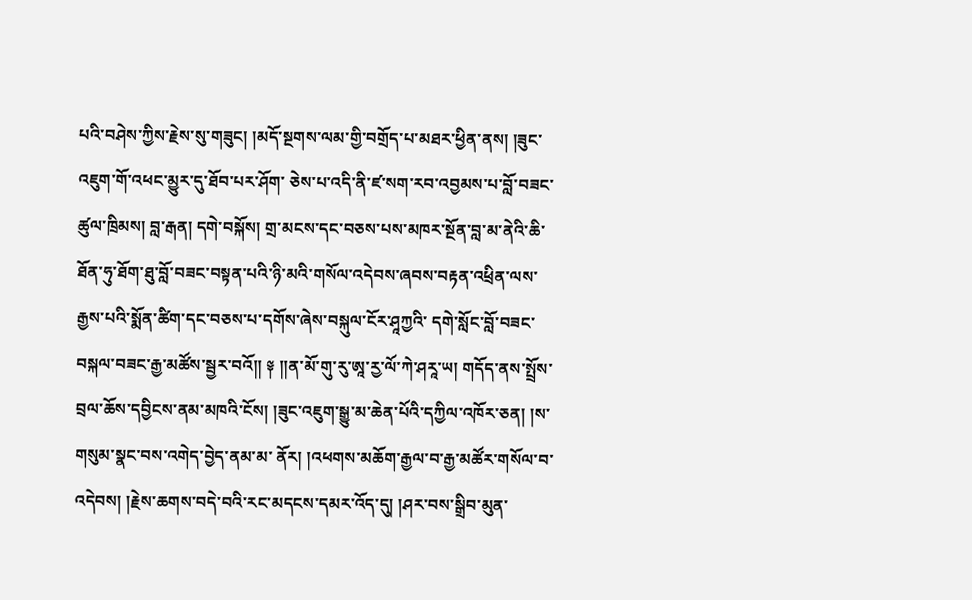པའི་བཤེས་ཀྱིས་རྗེས་སུ་གཟུང། །མདོ་སྔགས་ལམ་གྱི་བགྲོད་པ་མཐར་ཕྱིན་ནས། །ཟུང་འཇུག་གོ་འཕང་མྱུར་དུ་ཐོབ་པར་ཤོག་ ཅེས་པ་འདི་ནི་ཛ་སག་རབ་འབྱམས་པ་བློ་བཟང་ཚུལ་ཁྲིམས། བླ་རྒན། དགེ་བསྐོས། གྲ་མངས་དང་བཅས་པས་མཁར་སྔོན་བླ་མ་ནེའི་ཆི་ཐོན་ཧུ་ཐོག་ཐུ་བློ་བཟང་བསྟན་པའི་ཉི་མའི་གསོལ་འདེབས་ཞབས་བརྟན་འཕྲིན་ལས་རྒྱས་པའི་སྨོན་ཚིག་དང་བཅས་པ་དགོས་ཞེས་བསྐུལ་ངོར་ཤཱཀྱའི་ དགེ་སློང་བློ་བཟང་བསྐལ་བཟང་རྒྱ་མཚོས་སྦྱར་བའོ།། ༈ །།ན་མོ་གུ་རུ་ཨཱ་རྱ་ལོ་ཀེ་ཤརཱ་ཡ། གདོད་ནས་སྤྲོས་བྲལ་ཆོས་དབྱིངས་ནམ་མཁའི་ངོས། །ཟུང་འཇུག་སྒྱུ་མ་ཆེན་པོའི་དཀྱིལ་འཁོར་ཅན། །ས་གསུམ་སྣང་བས་འགེད་བྱེད་ནམ་མ་ ནོར། །འཕགས་མཆོག་རྒྱལ་བ་རྒྱ་མཚོར་གསོལ་བ་འདེབས། །རྗེས་ཆགས་བདེ་བའི་རང་མདངས་དམར་འོད་དུ། །ཤར་བས་སྒྲིབ་མུན་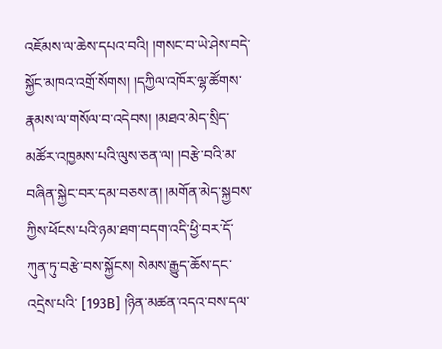འཇོམས་ལ་ཆེས་དཔའ་བའི། །གསང་བ་ཡེ་ཤེས་བདེ་སྐྱོང་མཁའ་འགྲོ་སོགས། །དཀྱིལ་འཁོར་ལྷ་ཚོགས་ རྣམས་ལ་གསོལ་བ་འདེབས། །མཐའ་མེད་སྲིད་མཚོར་འཁྱམས་པའི་ལུས་ཅན་ལ། །བརྩེ་བའི་མ་བཞིན་སྐྱེང་བར་དམ་བཅས་ན། །མགོན་མེད་སྐྱབས་ཀྱིས་ཕོངས་པའི་ཉམ་ཐག་བདག་འདི་ཕྱི་བར་དོ་ཀུན་ཏུ་བརྩེ་བས་སྐྱོངས། སེམས་རྒྱུད་ཆོས་དང་འདྲེས་པའི་ [193B] །ཉིན་མཚན་འདའ་བས་དལ་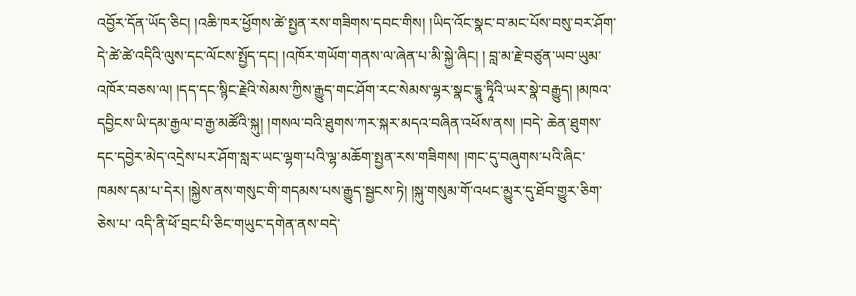འབྱོར་དོན་ཡོད་ཅིང། །འཆི་ཁར་ཕྱོགས་ཚེ་སྤྱན་རས་གཟིགས་དབང་གིས། །ཡིད་འོང་སྣང་བ་མང་པོས་བསུ་བར་ཤོག་དེ་ཚེ་ཚེ་འདིའི་ལུས་དང་ལོངས་སྤྱོད་དང། །འཁོར་གཡོག་གནས་ལ་ཞེན་པ་མི་སྐྱེ་ཞིང། ། བླ་མ་རྗེ་བཙུན་ཡབ་ཡུམ་འཁོར་བཅས་ལ། །དད་དང་སྙིང་རྗེའི་སེམས་ཀྱིས་རྒྱུད་གང་ཤོག་རང་སེམས་ལྷར་སྣང་དྷཱུ་ཏཱིའི་ཡར་སྣེ་བརྒྱུད། །མཁའ་དབྱིངས་ཡི་དམ་རྒྱལ་བ་རྒྱ་མཚོའི་སྐུ། །གསལ་བའི་ཐུགས་ཀར་སྐར་མདའ་བཞིན་འཕོས་ནས། །བདེ་ ཆེན་ཐུགས་དང་དབྱེར་མེད་འདྲེས་པར་ཤོག་སླར་ཡང་ལྷག་པའི་ལྷ་མཆོག་སྤྱན་རས་གཟིགས། །གང་དུ་བཞུགས་པའི་ཞིང་ཁམས་དམ་པ་དེར། །སྐྱེས་ནས་གསུང་གི་གདམས་པས་རྒྱུད་སྦྱངས་ཏེ། །སྐུ་གསུམ་གོ་འཕང་མྱུར་དུ་ཐོབ་གྱུར་ཅིག་ ཅེས་པ་ འདི་ནི་ཕོ་བྲང་པི་ཅིང་གཡུང་དགེན་ནས་བདེ་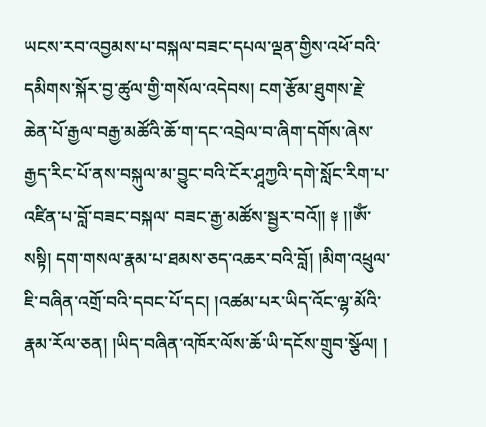ཡངས་རབ་འབྱམས་པ་བསྐལ་བཟང་དཔལ་ལྡན་གྱིས་འཕོ་བའི་དམིགས་སྐོར་བྱ་ཚུལ་གྱི་གསོལ་འདེབས། ངག་རྩོམ་ཐུགས་རྗེ་ཆེན་པོ་རྒྱལ་བརྒྱ་མཚོའི་ཆོ་ག་དང་འབྲེལ་བ་ཞིག་དགོས་ཞེས་རྒྱད་རིང་པོ་ནས་བསྐུལ་མ་བྱུང་བའི་ངོར་ཤཱཀྱའི་དགེ་སློང་རིག་པ་འཛིན་པ་བློ་བཟང་བསྐལ་ བཟང་རྒྱ་མཚོས་སྦྱར་བའོ།། ༈ །།ཨོཾ་སསྟི། དག་གསལ་རྣམ་པ་ཐམས་ཅད་འཆར་བའི་བློ། །མིག་འཕྲུལ་ཇི་བཞིན་འགྲོ་བའི་དབང་པོ་དང། །འཚམ་པར་ཡིད་འོང་ལྷ་མོའི་རྣམ་རོལ་ཅན། །ཡིད་བཞིན་འཁོར་ལོས་ཆོ་ཡི་དངོས་གྲུབ་སྩོལ། །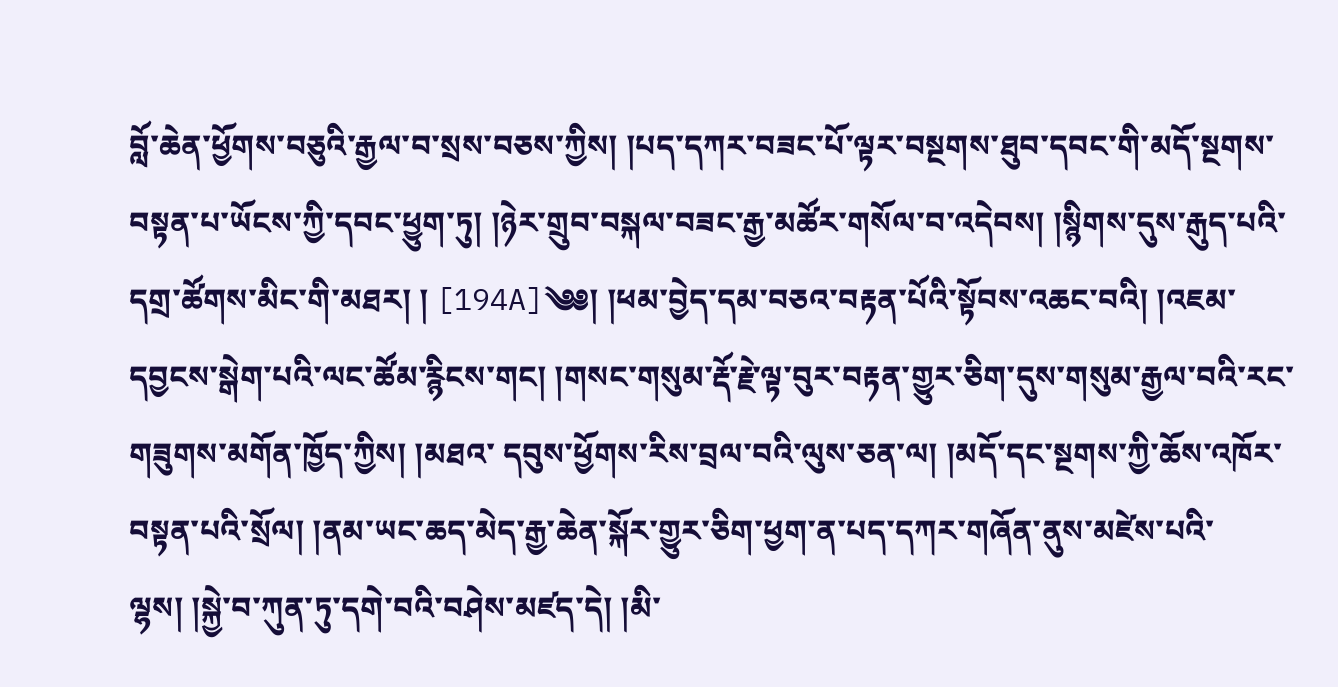བློ་ཆེན་ཕྱོགས་བཅུའི་རྒྱལ་བ་སྲས་བཅས་ཀྱིས། །པད་དཀར་བཟང་པོ་ལྟར་བསྔགས་ཐུབ་དབང་གི་མདོ་སྔགས་བསྟན་པ་ཡོངས་ཀྱི་དབང་ཕྱུག་ཏུ། །ཉེར་གྲུབ་བསྐལ་བཟང་རྒྱ་མཚོར་གསོལ་བ་འདེབས། །སྙིགས་དུས་རྒུད་པའི་དགྲ་ཚོགས་མིང་གི་མཐར། ། [194A]༄༅། །ཕམ་བྱེད་དམ་བཅའ་བརྟན་པོའི་སྟོབས་འཆང་བའི། །འཇམ་དབྱངས་སྒེག་པའི་ལང་ཚོམ་རྙིངས་གང། །གསང་གསུམ་རྡོ་རྗེ་ལྟ་བུར་བརྟན་གྱུར་ཅིག་དུས་གསུམ་རྒྱལ་བའི་རང་གཟུགས་མགོན་ཁྱོད་ཀྱིས། །མཐའ་ དབུས་ཕྱོགས་རིས་བྲལ་བའི་ལུས་ཅན་ལ། །མདོ་དང་སྔགས་ཀྱི་ཆོས་འཁོར་བསྟན་པའི་སྲོལ། །ནམ་ཡང་ཆད་མེད་རྒྱ་ཆེན་སྐོར་གྱུར་ཅིག་ཕྱག་ན་པད་དཀར་གཞོན་ནུས་མཛེས་པའི་ལྷས། །སྐྱེ་བ་ཀུན་ཏུ་དགེ་བའི་བཤེས་མཛད་དེ། །མི་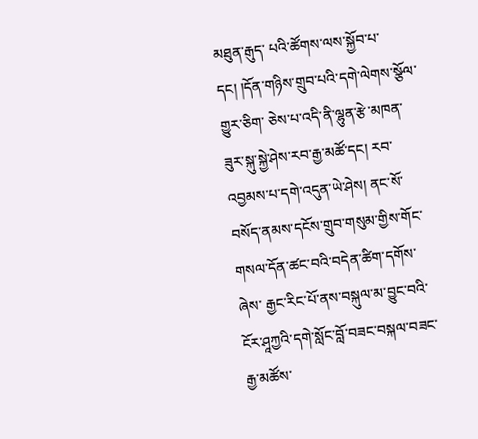མཐུན་རྒུད་ པའི་ཚོགས་ལས་སྐྱོབ་པ་དང། །དོན་གཉིས་གྲུབ་པའི་དགེ་ལེགས་སྩོལ་གྱུར་ཅིག་ ཅེས་པ་འདི་ནི་ལྷུན་རྩེ་མཁན་ཟུར་སྐུ་སྐྱེ་ཤེས་རབ་རྒྱ་མཚོ་དང། རབ་འབྱམས་པ་དགེ་འདུན་ཡེ་ཤེས། ནང་སོ་བསོད་ནམས་དངོས་གྲུབ་གསུམ་གྱིས་གོང་གསལ་དོན་ཚང་བའི་བདེན་ཚིག་དགོས་ཞེས་ རྒྱང་རིང་པོ་ནས་བསྐུལ་མ་བྱུང་བའི་ངོར་ཤཱཀྱའི་དགེ་སློང་བློ་བཟང་བསྐལ་བཟང་རྒྱ་མཚོས་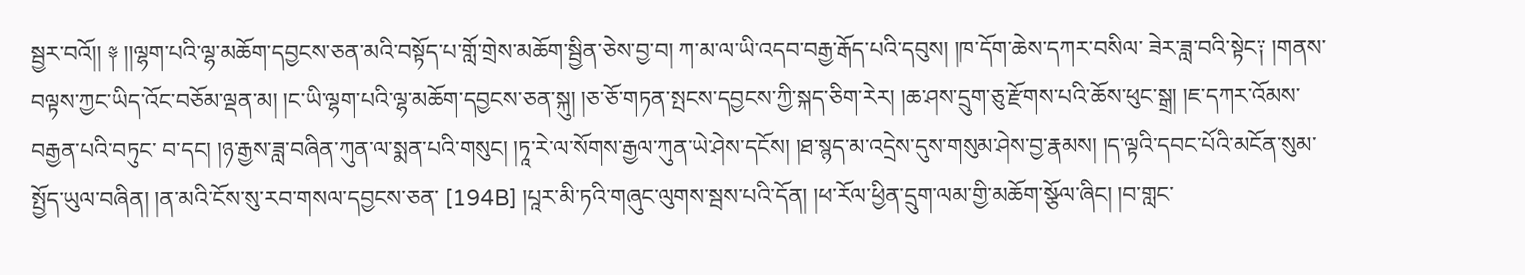སྦྱར་བའོ།། ༈ །།ལྷག་པའི་ལྷ་མཆོག་དབྱངས་ཅན་མའི་བསྟོད་པ་གློ་གྲེས་མཆོག་སྦྱིན་ཅེས་བྱ་བ། ཀ་མ་ལ་ཡི་འདབ་བརྒྱ་རྒོད་པའི་དབུས། །ཁ་དོག་ཆེས་དཀར་བསིལ་ ཟེར་ཟླ་བའི་སྟེང༑ །གནས་བལྟས་ཀྱང་ཡིད་འོང་བཅོམ་ལྡན་མ། །ང་ཡི་ལྷག་པའི་ལྷ་མཆོག་དབྱངས་ཅན་སྐུ། །ཅ་ཅོ་གཏན་སྤངས་དབྱངས་ཀྱི་སྐད་ཅིག་རེར། །ཆ་ཤས་དྲུག་ཅུ་རྫོགས་པའི་ཆོས་ཕུང་སྒྲ། །ཇ་དཀར་འོམས་བརྒྱན་པའི་བཏུང་ བ་དང། །ཉ་རྒྱས་ཟླ་བཞིན་ཀུན་ལ་སྨན་པའི་གསུང། །ཏཱ་རེ་ལ་སོགས་རྒྱལ་ཀུན་ཡེ་ཤེས་དངོས། །ཐ་སྙད་མ་འདྲེས་དུས་གསུམ་ཤེས་བྱ་རྣམས། །ད་ལྟའི་དབང་པོའི་མངོན་སུམ་སྤྱོད་ཡུལ་བཞིན། །ན་མའི་ངོས་སུ་རབ་གསལ་དབྱངས་ཅན་ [194B] །པཱར་མི་ཏའི་གཞུང་ལུགས་སྦས་པའི་དོན། །ཕ་རོལ་ཕྱིན་དྲུག་ལམ་གྱི་མཆོག་སྩོལ་ཞིང། །བ་གླང་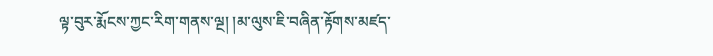ལྟ་བུར་རྨོངས་ཀྱང་རིག་གནས་ལྔ། །མ་ལུས་ཇི་བཞིན་རྟོགས་མཛད་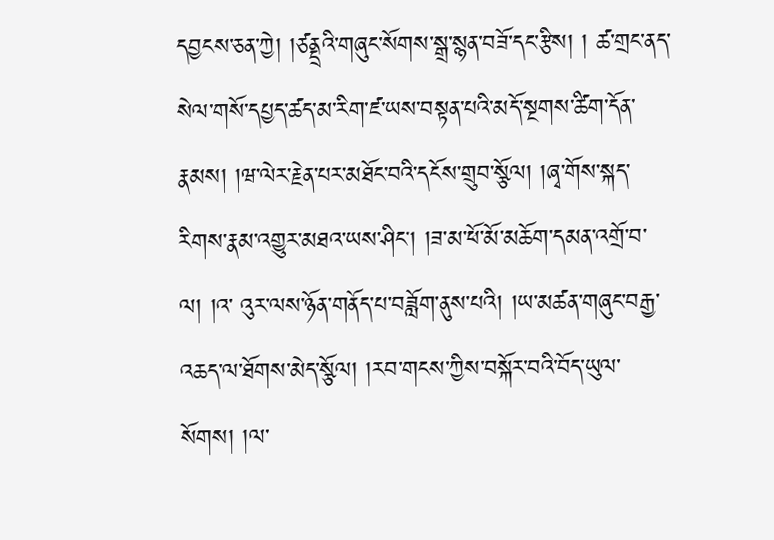དབྱངས་ཅན་ཀྱེ། །ཙནྡྲའི་གཞུང་སོགས་སྒྲ་སྙན་བཟོ་དང་རྩིས། ། ཚ་གྲང་ནད་སེལ་གསོ་དཔྱད་ཚད་མ་རིག་ཛ་ཡས་བསྟན་པའི་མདོ་སྔགས་ཚིག་དོན་རྣམས། །ཝ་ལེར་རྗེན་པར་མཐོང་བའི་དངོས་གྲུབ་སྩོལ། །ཞྭ་གོས་སྐད་རིགས་རྣམ་འགྱུར་མཐའ་ཡས་ཤིང། །ཟ་མ་ཕོ་མོ་མཆོག་དམན་འགྲོ་བ་ལ། །འ་ འུར་ལས་ཉོན་གནོད་པ་བཟློག་ནུས་པའི། །ཡ་མཚན་གཞུང་བརྒྱ་འཆད་ལ་ཐོགས་མེད་སྩོལ། །རབ་གངས་ཀྱིས་བསྐོར་བའི་བོད་ཡུལ་སོགས། །ལ་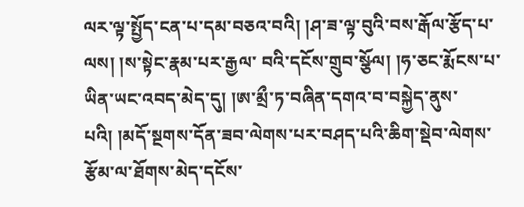ལར་ལྟ་སྤྱོད་ངན་པ་དམ་བཅའ་བའི། །ཤ་ཟ་ལྟ་བུའི་བས་རྒོལ་རྩོད་པ་ལས། །ས་སྟེང་རྣམ་པར་རྒྱལ་ བའི་དངོས་གྲུབ་སྩོལ། །ཧ་ཅང་རྨོངས་པ་ཡིན་ཡང་འབད་མེད་དུ། །ཨ་མྲྀ་ཏ་བཞིན་དགའ་བ་བསྐྱེད་ནུས་པའི། །མདོ་སྔགས་དོན་ཟབ་ལེགས་པར་བཤད་པའི་ཆིག་སྡེབ་ལེགས་རྩོམ་ལ་ཐོགས་མེད་དངོས་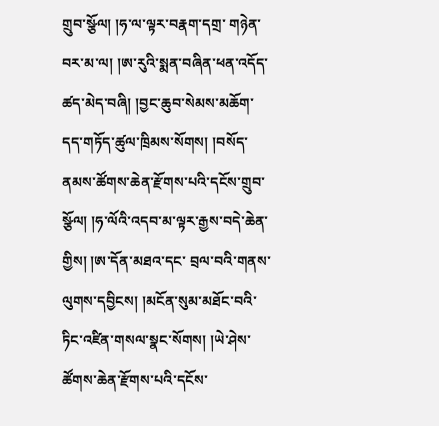གྲུབ་སྩོལ། །ཧ་ལ་ལྟར་བརྣག་དགྲ་ གཉེན་བར་མ་ལ། །ཨ་རུའི་སྨན་བཞིན་ཕན་འདོད་ཚད་མེད་བཞི། །བྱང་ཆུབ་སེམས་མཆོག་དད་གཏོད་ཚུལ་ཁྲིམས་སོགས། །བསོད་ནམས་ཚོགས་ཆེན་རྫོགས་པའི་དངོས་གྲུབ་སྩོལ། །ཧ་ལོའི་འདབ་མ་ལྟར་རྒྱས་བདེ་ཆེན་གྱིས། །ཨ་དོན་མཐའ་དང་ བྲལ་བའི་གནས་ལུགས་དབྱིངས། །མངོན་སུམ་མཐོང་བའི་ཏིང་འཛིན་གསལ་སྣང་སོགས། །ཡེ་ཤེས་ཚོགས་ཆེན་རྫོགས་པའི་དངོས་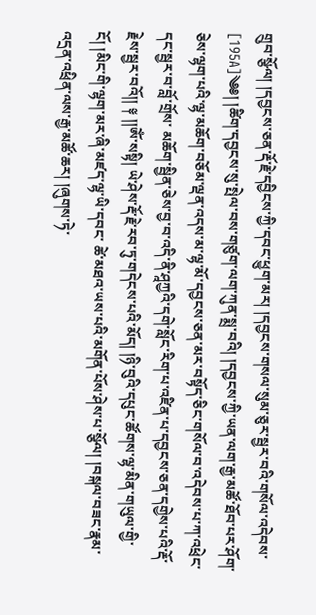གྲུབ་སྩོལ། །དབྱངས་ཅན་རྡོ་རྗེ་དབྱིངས་ཀྱི་དབང་ཕྱུག་མར། །དབྱངས་གསལ་སུམ་ཅུར་སྦྱར་བའི་གསོལ་འདེབས་ [195A]༄༅། །ཚིག་དབྱངས་སུ་སྤེལ་བས་གཙུག་ལག་ཀུན་སྨྲ་བའི། །དབྱངས་ཀྱི་ཡན་ལག་རྒྱ་མཚོ་ཐོབ་པར་ཤོག་ ཅེས་ལྷག་པའི་ལྷ་མཆོག་བཅོམ་ལྡན་འདས་མ་ལྷ་མོ་དབྱངས་ཅན་མར་བསྟོད་ཅིང་གསོལ་བ་འདེབས་པ་ཀ་འཕྲེང་དང་སྦྱར་བ་བློ་གྲོས་ མཆོག་སྦྱིན་ཅེས་བྱ་བ་འདི་ནི་ཤཱཀྱའི་དགེ་སློང་རིག་པ་འཛིན་པ་དབྱངས་ཅན་དགྱེས་པའི་རྡོ་རྗེས་སྦྱར་བའོ།། ༈ །།ཨོཾ་སསྟི། ཡེ་ཤེས་རྡོ་རྗེ་རབ་ཏུ་གདེངས་པའི་མོད། །ཉི་བུའི་དཔུང་ཚོགས་ལྷ་མིན་གཡུལ་གྱི་ངོ། །མིང་གི་ལྷག་མར་ཞི་མཛད་ལྷ་ཡི་དབང་ ཚེ་མཐའ་ཡས་པའི་མགོན་པོས་ཤེས་པ་སྩོལ། །བསྐལ་བཟང་རྣམ་འདྲན་འཕྲིན་ལས་རྒྱ་མཚོ་ཆར། །ཞུགས་ཏེ་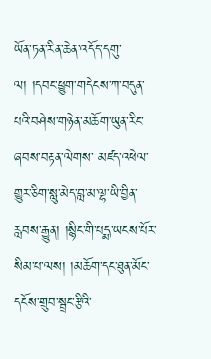ཡོན་ཏན་རིན་ཆེན་འདོད་དགུ་ལ། །དབང་ཕྱུག་གདེངས་ཀ་བདུན་པའི་བཤེས་གཉེན་མཆོག་ཡུན་རིང་ཞབས་བརྟན་ལེགས་ མཛད་འཕེལ་གྱུར་ཅིག་སླུ་མེད་བླ་མ་ལྷ་ཡི་བྱིན་རླབས་རྒྱུན། །སྙིང་གི་པདྨ་ཡངས་པོར་སིམ་པ་ལས། །མཆོག་དང་ཐུན་མོང་དངོས་གྲུབ་སྦྲང་རྩིའི་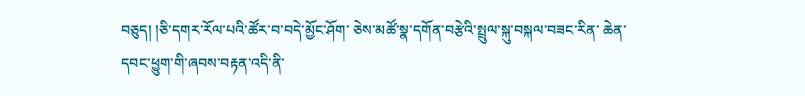བཅུད། །ཅི་དགར་རོལ་པའི་ཚོར་བ་བདེ་མྱོང་ཤོག་ ཅེས་མཚོ་སྣ་དགོན་བརྩེའི་སྤྲུལ་སྐུ་བསྐལ་བཟང་རིན་ ཆེན་དབང་ཕྱུག་གི་ཞབས་བརྟན་འདི་ནི་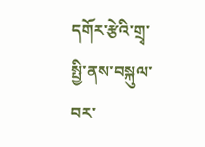དགོར་རྩེའི་གྲྭ་སྤྱི་ནས་བསྐུལ་བར་